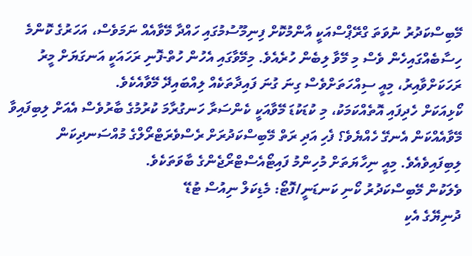މޭބިސްކަދުރު ނުވަތަ ގްރޭޕްސްއަކީ އާންމުކޮށް ފިނިމޫސުމުގައި ހައްދާ މޭވާއެއް ނަމަވެސް، އަހަރުގެ ކޮންމެ ހިސާބެއްގައިހެން ވެސް މި މޭވާ ލިބެން ހުރެއެވެ. މިމޭވާގައި އެހުން ހުތް-ފޮނި ރަހައަކީ އަނގަޔަށް މީރު ރަހަކަށްވާއިރު، މިއީ ސިއްހަތަށްވެސް ގިނަ ގުނަ ފައިދާތަކެއް ލިއްބައިދޭ މޭވާއެކެވެ.
ކޯޅިއަކަށް ހެދިފައި އޮތެއްކަމަކު، މި ކުޑަކުޑަ މޭވާއަކީ ކެންސަރާ ހަނގުރާމަ ކުރުމުގެ ބާރުވެސް އެއަށް ލިބިފައިވާ މޭވާއެއްކަން އެނގޭ ހެއްޔެވެ؟ ފެހި އަދި ރަތް މޭބިސްކަދުރަށް ރެސްވެރަޓްރޯލްގެ މުއްސަނދިކަން ލިބިފައިވެއެވެ. މިއީ ނިހާޔަތަށް މުހިންމު ފައިޓޯއެސްޓްރޯޖެންގެ ބާވަތަކެވެ.
ވެލަކުން މޭބިސްކަދުރު ކޯނި ކަނޑަނީ/ފޮޓޯ: މެޑިކަލް ނިއުސް ޓުޑޭ
ދުނިޔޭގެ އެކި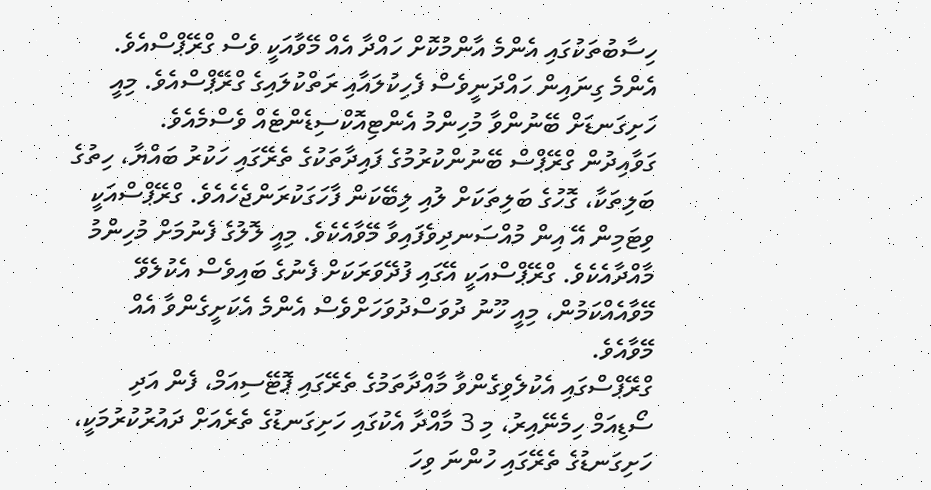ހިސާބުތަކުގައި އެންމެ އާންމުކޮށް ހައްދާ އެއް މޭވާއަކީ ވެސް ގްރޭޕްސްއެވެ. އެންމެ ގިނައިން ހައްދަނީވެސް ފެހިކުލައާއި ރަތްކުލައިގެ ގްރޭޕްސްއެވެ. މިއީ ހަށިގަނޑަށް ބޭނުންވާ މުހިންމު އެންޓިއޮކްސިޑެންޓެއް ވެސްމެއެވެ.
ގަވާއިދުން ގްރޭޕްސް ބޭނުންކުރުމުގެ ފައިދާތަކުގެ ތެރޭގައި ހަކުރު ބައްޔާ، ހިތުގެ ބަލިތަކާ، ގޮހުގެ ބަލިތަކަށް ލުއި ލިބޭކަން ފާހަގަކުރަންޖެހެއެވެ. ގްރޭޕްސްއަކީ ވިޓަމިން އޭ އިން މުއްސަނދިވެފައިވާ މޭވާއެކެވެ. މިއީ ލޮލުގެ ފެނުމަށް މުހިންމު މާއްދާއެކެވެ. ގްރޭޕްސްއަކީ އޭގައި ފުދޭވަރަކަށް ފެނުގެ ބައިވެސް އެކުލެވޭ މޭވާއެއްކަމުން، މިއީ ހޫނު ދުވަސްދުވަހަށްވެސް އެންމެ އެކަށީގެންވާ އެއް މޭވާއެވެ.
ގްރޭޕްސްގައި އެކުލެވިގެންވާ މާއްދާތަމުގެ ތެރޭގައި ޕޮޓޭސިއަމް، ފެން އަދި ސޯޑިއަމް ހިމެނޭއިރު، މި 3 މާއްދާ އެކުގައި ހަށިގަނޑުގެ ތެރެއަށް ދައުރުކުރުމަކީ، ހަށިގަނޑުގެ ތެރޭގައި ހުންނަ ވިހަ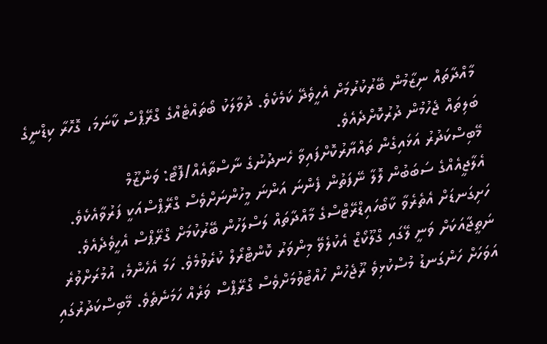މާއްދާތައް ނިޒާމުން ބޭރުކުރުމަށް އެހީވެދޭ ކަމެކެވެ. ދުވާލަކު ބޯތައްޓެއްގެ ގްރޭޕްސް ކާނަމަ، ގޮހޮރާ ކިޑްނީގެ ބަލިތައް ޖެހުމުން ދުރުކޮށްދެއެވެ.
މޭބިސްކަދުރު އަޅައިގެން ތައްޔާރުކޮށްފައިވާ ހެނދުނުގެ ނާސްތާއެއް/ފޮޓޯ: ވަންޒޫމް
އެލާޖީއެއްގެ ސަބަބުން ލޮލާ ނޭފަތުން ފެންނަ އަންނަ މީހުންނަށްވެސް ގްރޭޕްސްއަކީ ފަރުވާއެކެވެ.
ހަށިގަނޑަށް އެތެރެވާ ކާބޯހައިޑްރޭޓްސްގެ މާއްދާތައް ލަސްލަހުން ބޭރުކުމަށް ގްރޭޕްސް އެހީވެދެއެވެ. ނަތީޖާއަކަށް ވަނީ ލޭގައި ގްލޫކޯޒް އެކުލެވޭ މިންވަރު ކޮންޓްރޯލް ކުރެވުމެވެ. ހަމަ އެހެންމެ، އުމުރަށްވުރެ އަވަހަށް ހަންގަނޑު މުސްކުޅިވެ ރޫޖެހުން ހުއްޓުވުމަށްވެސް ގްރޭޕްސް ވަރެއް ހަމަނެތެވެ. މޭބިސްކަދުރުގައި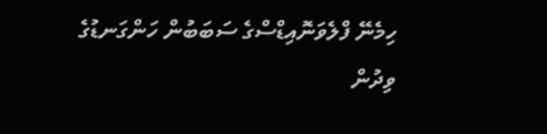ހިމެނޭ ފްލެވަނޮއިޑްސްގެ ސަބަބުން ހަންގަނޑުގެ ވިދުން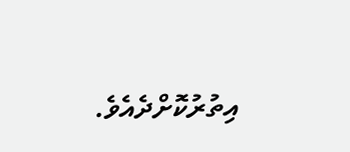އިތުރުކޮށްދެއެވެ.